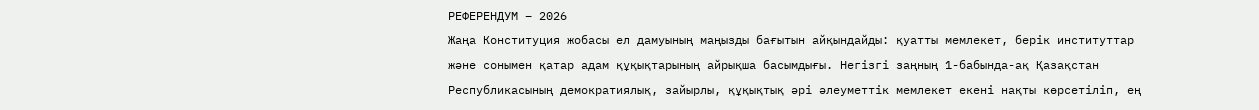РЕФЕРЕНДУМ – 2026
Жаңа Конституция жобасы ел дамуының маңызды бағытын айқындайды: қуатты мемлекет, берік институттар және сонымен қатар адам құқықтарының айрықша басымдығы. Негізгі заңның 1-бабында-ақ Қазақстан Республикасының демократиялық, зайырлы, құқықтық әрі әлеуметтік мемлекет екені нақты көрсетіліп, ең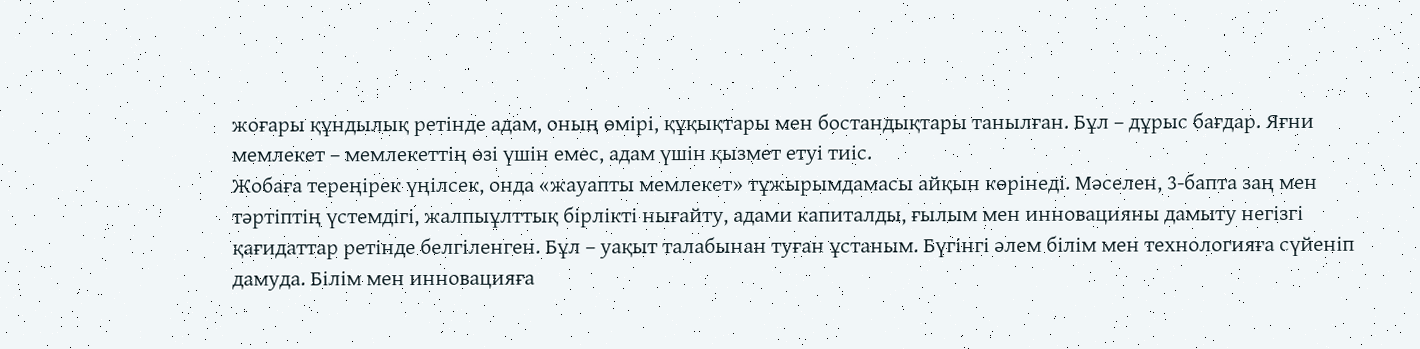жоғары құндылық ретінде адам, оның өмірі, құқықтары мен бостандықтары танылған. Бұл – дұрыс бағдар. Яғни мемлекет – мемлекеттің өзі үшін емес, адам үшін қызмет етуі тиіс.
Жобаға тереңірек үңілсек, онда «жауапты мемлекет» тұжырымдамасы айқын көрінеді. Мәселен, 3-бапта заң мен тәртіптің үстемдігі, жалпыұлттық бірлікті нығайту, адами капиталды, ғылым мен инновацияны дамыту негізгі қағидаттар ретінде белгіленген. Бұл – уақыт талабынан туған ұстаным. Бүгінгі әлем білім мен технологияға сүйеніп дамуда. Білім мен инновацияға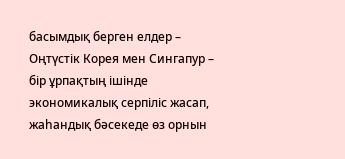басымдық берген елдер – Оңтүстік Корея мен Сингапур – бір ұрпақтың ішінде экономикалық серпіліс жасап, жаһандық бәсекеде өз орнын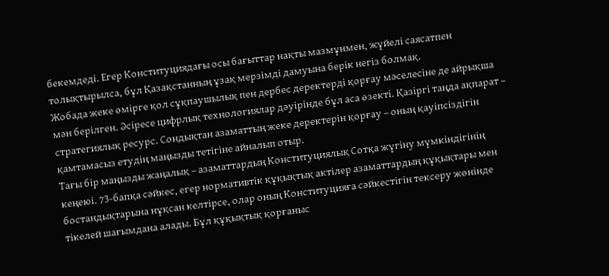бекемдеді. Егер Конституциядағы осы бағыттар нақты мазмұнмен, жүйелі саясатпен толықтырылса, бұл Қазақстанның ұзақ мерзімді дамуына берік негіз болмақ.
Жобада жеке өмірге қол сұқпаушылық пен дербес деректерді қорғау мәселесіне де айрықша мән берілген. Әсіресе цифрлық технологиялар дәуірінде бұл аса өзекті. Қазіргі таңда ақпарат – стратегиялық ресурс. Сондықтан азаматтың жеке деректерін қорғау – оның қауіпсіздігін қамтамасыз етудің маңызды тетігіне айналып отыр.
Тағы бір маңызды жаңалық – азаматтардың Конституциялық Сотқа жүгіну мүмкіндігінің кеңеюі. 73-бапқа сәйкес, егер нормативтік құқықтық актілер азаматтардың құқықтары мен бостандықтарына нұқсан келтірсе, олар оның Конституцияға сәйкестігін тексеру жөнінде тікелей шағымдана алады. Бұл құқықтық қорғаныс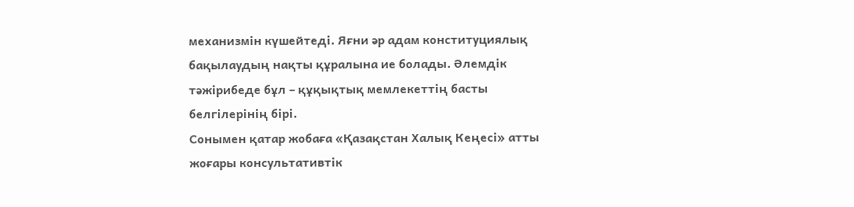механизмін күшейтеді. Яғни әр адам конституциялық бақылаудың нақты құралына ие болады. Әлемдік тәжірибеде бұл – құқықтық мемлекеттің басты белгілерінің бірі.
Сонымен қатар жобаға «Қазақстан Халық Кеңесі» атты жоғары консультативтік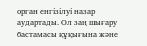орган енгізілуі назар аудартады. Ол заң шығару бастамасы құқығына және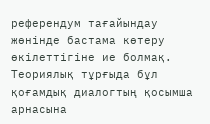референдум тағайындау жөнінде бастама көтеру өкілеттігіне ие болмақ. Теориялық тұрғыда бұл қоғамдық диалогтың қосымша арнасына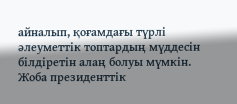айналып, қоғамдағы түрлі әлеуметтік топтардың мүддесін білдіретін алаң болуы мүмкін.
Жоба президенттік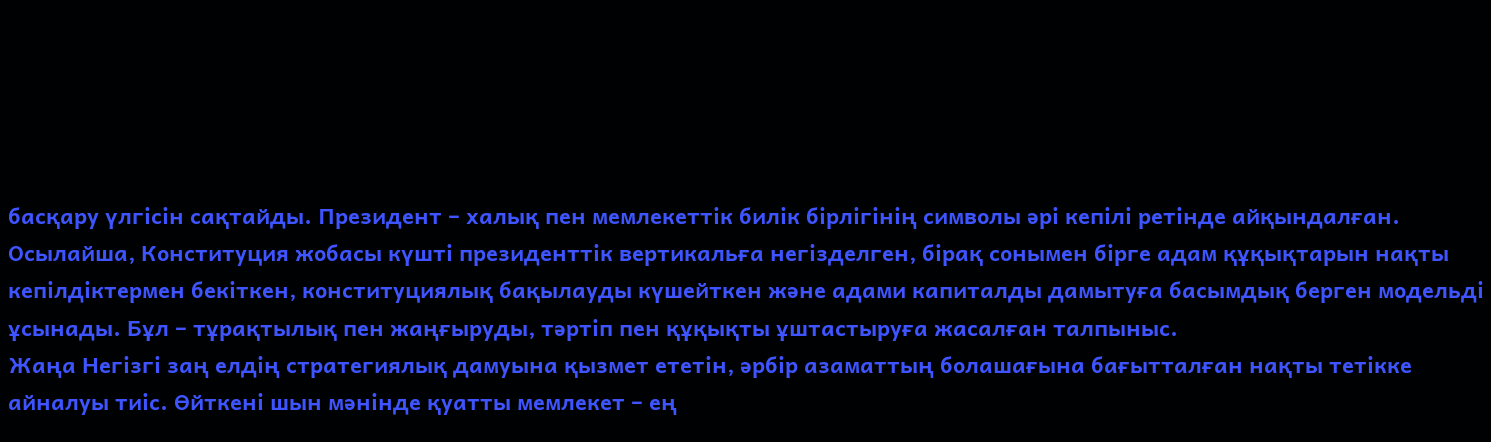басқару үлгісін сақтайды. Президент – халық пен мемлекеттік билік бірлігінің символы әрі кепілі ретінде айқындалған. Осылайша, Конституция жобасы күшті президенттік вертикальға негізделген, бірақ сонымен бірге адам құқықтарын нақты кепілдіктермен бекіткен, конституциялық бақылауды күшейткен және адами капиталды дамытуға басымдық берген модельді ұсынады. Бұл – тұрақтылық пен жаңғыруды, тәртіп пен құқықты ұштастыруға жасалған талпыныс.
Жаңа Негізгі заң елдің стратегиялық дамуына қызмет ететін, әрбір азаматтың болашағына бағытталған нақты тетікке айналуы тиіс. Өйткені шын мәнінде қуатты мемлекет – ең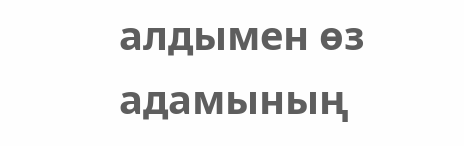алдымен өз адамының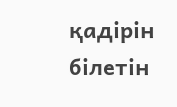қадірін білетін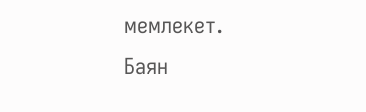мемлекет.
Баян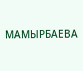МАМЫРБАЕВА